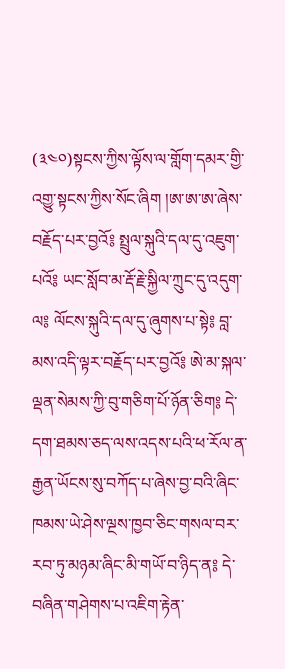(༣༤༠)སྟངས་ཀྱིས་ལྟོས་ལ་གློག་དམར་གྱི་འགྱུ་སྟངས་ཀྱིས་སོང་ཞིག །ཨ་ཨ་ཨ་ཞེས་བརྗོད་པར་བྱའོ༔ སྤྲུལ་སྐུའི་དལ་དུ་འཇུག་པའོ༔ ཡང་སློབ་མ་རྡོ་རྗེ་སྐྱིལ་ཀྲུང་དུ་འདུག་ལ༔ ལོངས་སྐུའི་དལ་དུ་ཞུགས་པ་སྟེ༔ བླ་མས་འདི་ལྟར་བརྗོད་པར་བྱའོ༔ ཨེ་མ་སྐལ་ལྡན་སེམས་ཀྱི་བུ་གཅིག་པོ་ཉོན་ཅིག༔ དེ་དག་ཐམས་ཅད་ལས་འདས་པའི་ཕ་རོལ་ན་རྒྱན་ཡོངས་སུ་བཀོད་པ་ཞེས་བྱ་བའི་ཞིང་ཁམས་ཡེ་ཤེས་ལྔས་ཁྱབ་ཅིང་གསལ་བར་རབ་ཏུ་མཉམ་ཞིང་མི་གཡོ་བ་ཉིད་ན༔ དེ་བཞིན་གཤེགས་པ་འཇིག་རྟེན་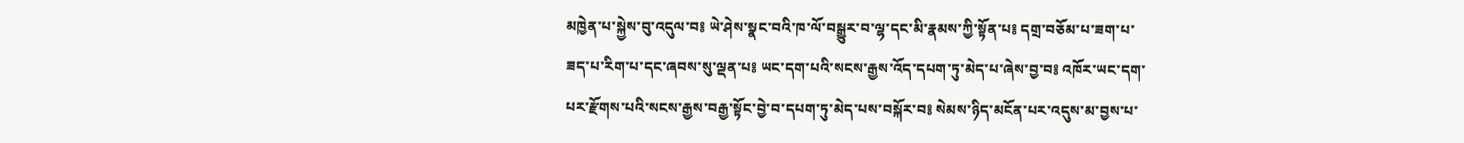མཁྱེན་པ་སྐྱེས་བུ་འདུལ་བ༔ ཡེ་ཤེས་སྣང་བའི་ཁ་ལོ་བསྒྱུར་བ་ལྷ་དང་མི་རྣམས་ཀྱི་སྟོན་པ༔ དགྲ་བཅོམ་པ་ཟག་པ་ཟད་པ་རིག་པ་དང་ཞབས་སུ་ལྡན་པ༔ ཡང་དག་པའི་སངས་རྒྱས་འོད་དཔག་ཏུ་མེད་པ་ཞེས་བྱ་བ༔ འཁོར་ཡང་དག་པར་རྫོགས་པའི་སངས་རྒྱས་བརྒྱ་སྟོང་བྱེ་བ་དཔག་ཏུ་མེད་པས་བསྐོར་བ༔ སེམས་ཉིད་མངོན་པར་འདུས་མ་བྱས་པ་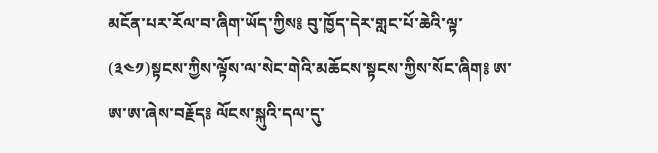མངོན་པར་རོལ་བ་ཞིག་ཡོད་ཀྱིས༔ བུ་ཁྱོད་དེར་གླང་པོ་ཆེའི་ལྟ་
(༣༤༡)སྟངས་ཀྱིས་ལྟོས་ལ་སེང་གེའི་མཆོངས་སྟངས་ཀྱིས་སོང་ཞིག༔ ཨ་ཨ་ཨ་ཞེས་བརྗོད༔ ལོངས་སྐུའི་དལ་དུ་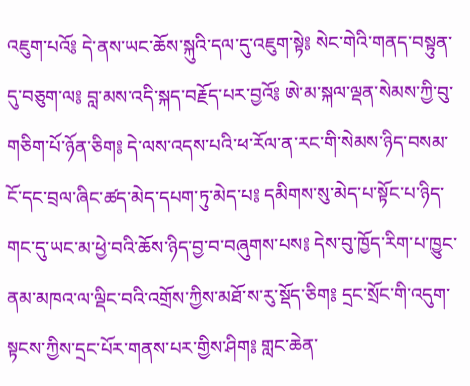འཇུག་པའོ༔ དེ་ནས་ཡང་ཆོས་སྐུའི་དལ་དུ་འཇུག་སྟེ༔ སེང་གེའི་གནད་བསྟུན་དུ་བཅུག་ལ༔ བླ་མས་འདི་སྐད་བརྗོད་པར་བྱའོ༔ ཨེ་མ་སྐལ་ལྡན་སེམས་ཀྱི་བུ་གཅིག་པོ་ཉོན་ཅིག༔ དེ་ལས་འདས་པའི་ཕ་རོལ་ན་རང་གི་སེམས་ཉིད་བསམ་ངོ་དང་བྲལ་ཞིང་ཚད་མེད་དཔག་ཏུ་མེད་པ༔ དམིགས་སུ་མེད་པ་སྟོང་པ་ཉིད་གང་དུ་ཡང་མ་ཕྱེ་བའི་ཆོས་ཉིད་བྱ་བ་བཞུགས་པས༔ དེས་བུ་ཁྱོད་རིག་པ་ཁྱུང་ནམ་མཁའ་ལ་ལྡིང་བའི་འགྲོས་ཀྱིས་མཐོ་ས་རུ་སྡོད་ཅིག༔ དྲང་སྲོང་གི་འདུག་སྟངས་ཀྱིས་དྲང་པོར་གནས་པར་གྱིས་ཤིག༔ གླང་ཆེན་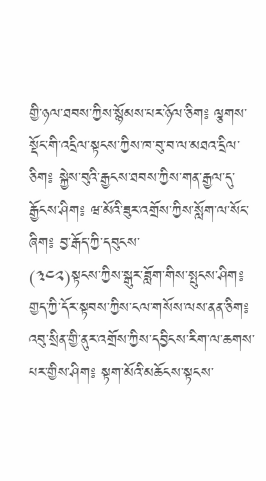གྱི་ཉལ་ཐབས་ཀྱིས་སྙོམས་པར་ཉོལ་ཅིག༔ ལྕགས་སྡོང་གི་འདྲིལ་སྟངས་ཀྱིས་ཁ་བུ་བ་ལ་མཐའ་དྲིལ་ཅིག༔ སྐྱེས་བུའི་རྒྱངས་ཐབས་ཀྱིས་གན་རྒྱལ་དུ་རྒྱོངས་ཤིག༔ ཝ་མོའི་ཟུར་འགྲོས་ཀྱིས་སློག་ལ་སོང་ཞིག༔ བྱ་རྒོད་ཀྱི་དབུངས་
(༣༤༢)སྟངས་ཀྱིས་སྒུར་ཟློག་གིས་སྤུངས་ཤིག༔ གྱད་ཀྱི་དོར་སྟབས་ཀྱིས་ངལ་གསོས་ལས་ནན་ཅིག༔ འབུ་སྲིན་གྱི་ནུར་འགྲོས་ཀྱིས་དབྱིངས་རིག་ལ་ཆགས་པར་གྱིས་ཤིག༔ སྟག་མོའི་མཆོངས་སྟངས་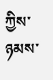ཀྱིས་ཉམས་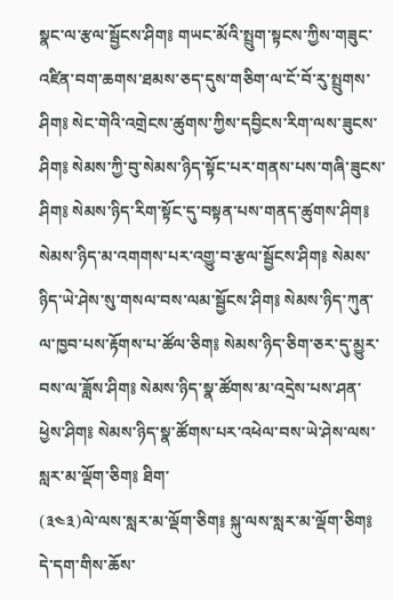སྣང་ལ་རྩལ་སྦྱོངས་ཤིག༔ གཡང་མོའི་སྤྲུག་སྟངས་ཀྱིས་གཟུང་འཛིན་བག་ཆགས་ཐམས་ཅད་དུས་གཅིག་ལ་ངོ་བོ་རུ་སྤྲུགས་ཤིག༔ སེང་གེའི་འགྲེངས་ཚུགས་ཀྱིས་དབྱིངས་རིག་ལས་ཟུངས་ཤིག༔ སེམས་ཀྱི་བུ་སེམས་ཉིད་སྟོང་པར་གནས་པས་གཞི་ཟུངས་ཤིག༔ སེམས་ཉིད་རིག་སྟོང་དུ་བསྟན་པས་གནད་ཚུགས་ཤིག༔ སེམས་ཉིད་མ་འགགས་པར་འགྱུ་བ་རྩལ་སྦྱོངས་ཤིག༔ སེམས་ཉིད་ཡེ་ཤེས་སུ་གསལ་བས་ལམ་སྦྱོངས་ཤིག༔ སེམས་ཉིད་ཀུན་ལ་ཁྱབ་པས་རྟོགས་པ་ཚོལ་ཅིག༔ སེམས་ཉིད་ཅིག་ཅར་དུ་མྱུར་བས་ལ་ཟློས་ཤིག༔ སེམས་ཉིད་སྣ་ཚོགས་མ་འདྲེས་པས་ཤན་ཕྱེས་ཤིག༔ སེམས་ཉིད་སྣ་ཚོགས་པར་འཕེལ་བས་ཡེ་ཤེས་ལས་སླར་མ་ལྡོག་ཅིག༔ ཐིག་
(༣༤༣)ལེ་ལས་སླར་མ་ལྡོག་ཅིག༔ སྐུ་ལས་སླར་མ་ལྡོག་ཅིག༔ དེ་དག་གིས་ཆོས་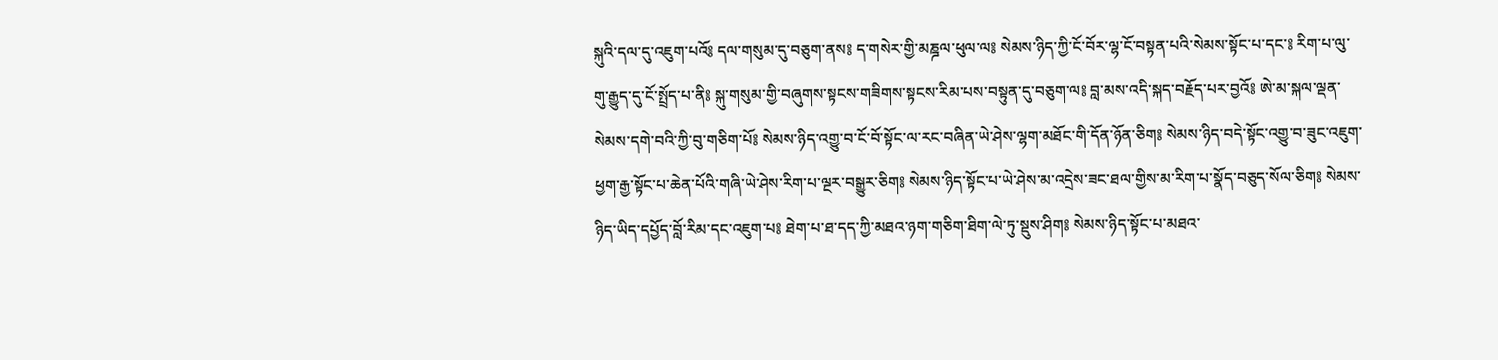སྐུའི་དལ་དུ་འཇུག་པའོ༔ དལ་གསུམ་དུ་བཅུག་ནས༔ ད་གསེར་གྱི་མཎྜལ་ཕུལ་ལ༔ སེམས་ཉིད་ཀྱི་ངོ་བོར་ལྷ་ངོ་བསྟན་པའི་སེམས་སྟོང་པ་དང་༔ རིག་པ་ལུ་གུ་རྒྱུད་དུ་ངོ་སྤྲོད་པ་ནི༔ སྐུ་གསུམ་གྱི་བཞུགས་སྟངས་གཟིགས་སྟངས་རིམ་པས་བསྟུན་དུ་བཅུག་ལ༔ བླ་མས་འདི་སྐད་བརྗོད་པར་བྱའོ༔ ཨེ་མ་སྐལ་ལྡན་སེམས་དགེ་བའི་ཀྱི་བུ་གཅིག་པོ༔ སེམས་ཉིད་འགྱུ་བ་ངོ་བོ་སྟོང་ལ་རང་བཞིན་ཡེ་ཤེས་ལྷག་མཐོང་གི་དོན་ཉོན་ཅིག༔ སེམས་ཉིད་བདེ་སྟོང་འགྱུ་བ་ཟུང་འཇུག་ཕྱག་རྒྱ་སྟོང་པ་ཆེན་པོའི་གཞི་ཡེ་ཤེས་རིག་པ་ལྔར་བསྒྱུར་ཅིག༔ སེམས་ཉིད་སྟོང་པ་ཡེ་ཤེས་མ་འདྲེས་ཟང་ཐལ་གྱིས་མ་རིག་པ་སྣོད་བཅུད་སོལ་ཅིག༔ སེམས་ཉིད་ཡིད་དཔྱོད་བློ་རིམ་དང་འཇུག་པ༔ ཐེག་པ་ཐ་དད་ཀྱི་མཐའ་ཉག་གཅིག་ཐིག་ལེ་ཏུ་སྡུས་ཤིག༔ སེམས་ཉིད་སྟོང་པ་མཐའ་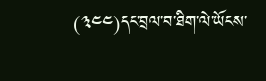(༣༤༤)དང་བྲལ་བ་ཐིག་ལེ་ཡོངས་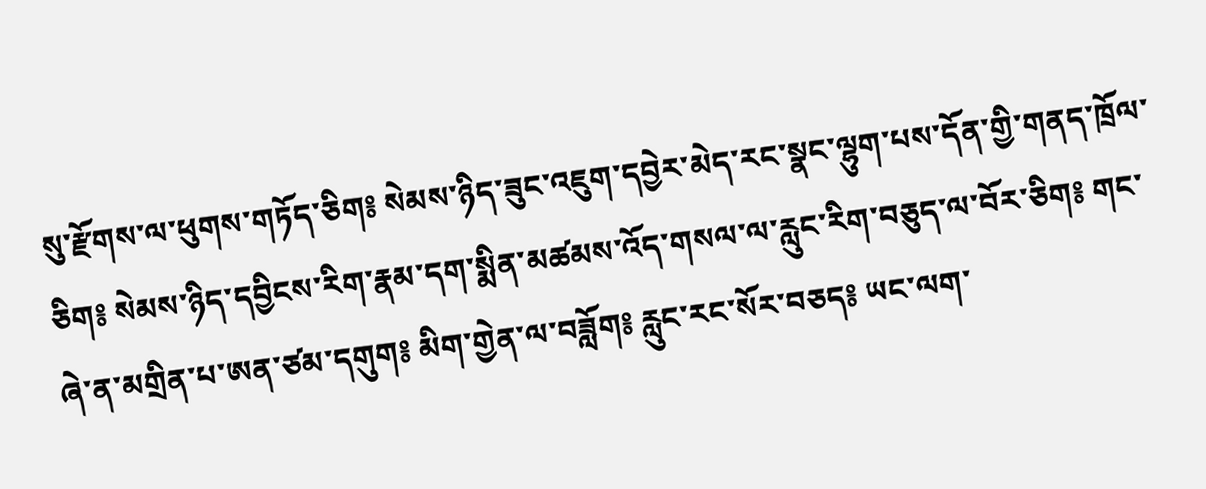སུ་རྫོགས་ལ་ཕུགས་གཏོད་ཅིག༔ སེམས་ཉིད་ཟུང་འཇུག་དབྱེར་མེད་རང་སྣང་ལྷུག་པས་དོན་གྱི་གནད་ཁྲོལ་ཅིག༔ སེམས་ཉིད་དབྱིངས་རིག་རྣམ་དག་སྨིན་མཚམས་འོད་གསལ་ལ་རླུང་རིག་བཅུད་ལ་བོར་ཅིག༔ གང་ཞེ་ན་མགྲིན་པ་ཨན་ཙམ་དགུག༔ མིག་གྱེན་ལ་བཟློག༔ རླུང་རང་སོར་བཅད༔ ཡང་ལག་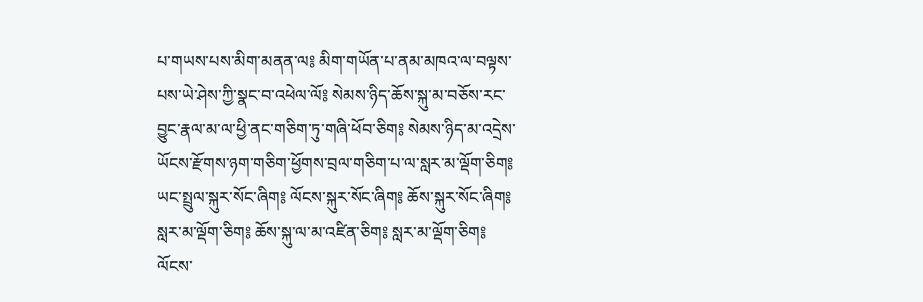པ་གཡས་པས་མིག་མནན་ལ༔ མིག་གཡོན་པ་ནམ་མཁའ་ལ་བལྟས་པས་ཡེ་ཤེས་ཀྱི་སྣང་བ་འཕེལ་ལོ༔ སེམས་ཉིད་ཆོས་སྐུ་མ་བཅོས་རང་བྱུང་རྣལ་མ་ལ་ཕྱི་ནང་གཅིག་ཏུ་གཞི་ཕོབ་ཅིག༔ སེམས་ཉིད་མ་འདྲེས་ཡོངས་རྫོགས་ཉག་གཅིག་ཕྱོགས་བྲལ་གཅིག་པ་ལ་སླར་མ་ལྡོག་ཅིག༔ ཡང་སྤྲུལ་སྐུར་སོང་ཞིག༔ ལོངས་སྐུར་སོང་ཞིག༔ ཆོས་སྐུར་སོང་ཞིག༔ སླར་མ་ལྡོག་ཅིག༔ ཆོས་སྐུ་ལ་མ་འཛིན་ཅིག༔ སླར་མ་ལྡོག་ཅིག༔ ལོངས་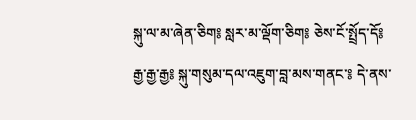སྐུ་ལ་མ་ཞེན་ཅིག༔ སླར་མ་ལྡོག་ཅིག༔ ཅེས་ངོ་སྤྲོད་དོ༔ རྒྱ་རྒྱ་རྒྱ༔ སྐུ་གསུམ་དལ་འཇུག་བླ་མས་གནང་༔ དེ་ནས་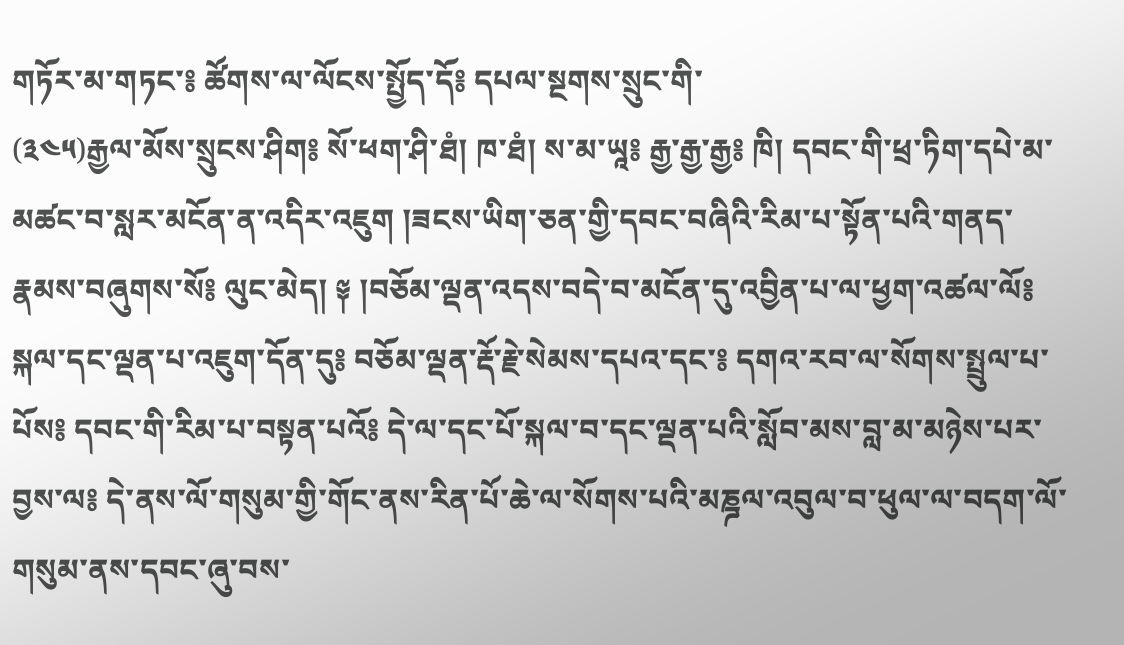གཏོར་མ་གཏང་༔ ཚོགས་ལ་ལོངས་སྤྱོད་དོ༔ དཔལ་སྔགས་སྲུང་གི་
(༣༤༥)རྒྱལ་མོས་སྲུངས་ཤིག༔ སོ་ཕག་ཤི་ཐཾ། ཁ་ཐཾ། ས་མ་ཡཱ༔ རྒྱ་རྒྱ་རྒྱ༔ ཁི། དབང་གི་ཕྲ་ཏིག་དཔེ་མ་མཚང་བ་སླར་མངོན་ན་འདིར་འཇུག །ཟངས་ཡིག་ཅན་གྱི་དབང་བཞིའི་རིམ་པ་སྟོན་པའི་གནད་རྣམས་བཞུགས་སོ༔ ལུང་མེད། ༈ །བཅོམ་ལྡན་འདས་བདེ་བ་མངོན་དུ་འབྱིན་པ་ལ་ཕྱག་འཚལ་ལོ༔ སྐལ་དང་ལྡན་པ་འཇུག་དོན་དུ༔ བཅོམ་ལྡན་རྡོ་རྗེ་སེམས་དཔའ་དང་༔ དགའ་རབ་ལ་སོགས་སྤྲུལ་པ་པོས༔ དབང་གི་རིམ་པ་བསྟན་པའོ༔ དེ་ལ་དང་པོ་སྐལ་བ་དང་ལྡན་པའི་སློབ་མས་བླ་མ་མཉེས་པར་བྱས་ལ༔ དེ་ནས་ལོ་གསུམ་གྱི་གོང་ནས་རིན་པོ་ཆེ་ལ་སོགས་པའི་མཎྜལ་འབུལ་བ་ཕུལ་ལ་བདག་ལོ་གསུམ་ནས་དབང་ཞུ་བས་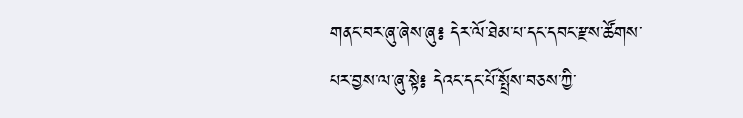གནང་བར་ཞུ་ཞེས་ཞུ༔ དེར་ལོ་ཐེམ་པ་དང་དབང་རྫས་ཚོགས་པར་བྱས་ལ་ཞུ་སྟེ༔ དེའང་དང་པོ་སྤྲོས་བཅས་ཀྱི་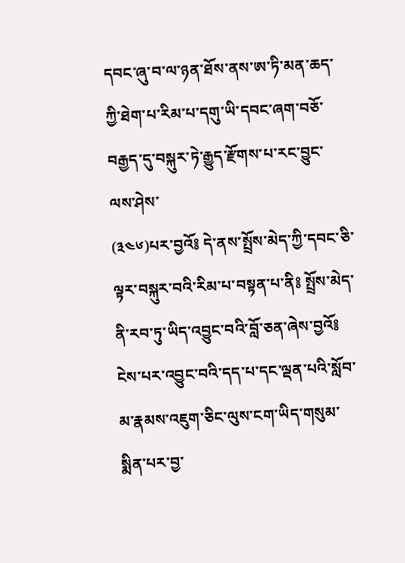དབང་ཞུ་བ་ལ་ཉན་ཐོས་ནས་ཨ་ཏི་མན་ཆད་ཀྱི་ཐེག་པ་རིམ་པ་དགུ་ཡི་དབང་ཞག་བཅོ་བརྒྱད་དུ་བསྐུར་ཏེ་རྒྱུད་རྫོགས་པ་རང་བྱུང་ལས་ཤེས་
(༣༤༦)པར་བྱའོ༔ དེ་ནས་སྤྲོས་མེད་ཀྱི་དབང་ཅི་ལྟར་བསྐུར་བའི་རིམ་པ་བསྟན་པ་ནི༔ སྤྲོས་མེད་ནི་རབ་ཏུ་ཡིད་འབྱུང་བའི་བློ་ཅན་ཞེས་བྱའོ༔ ངེས་པར་འབྱུང་བའི་དད་པ་དང་ལྡན་པའི་སློབ་མ་རྣམས་འཇུག་ཅིང་ལུས་ངག་ཡིད་གསུམ་སྨིན་པར་བྱ་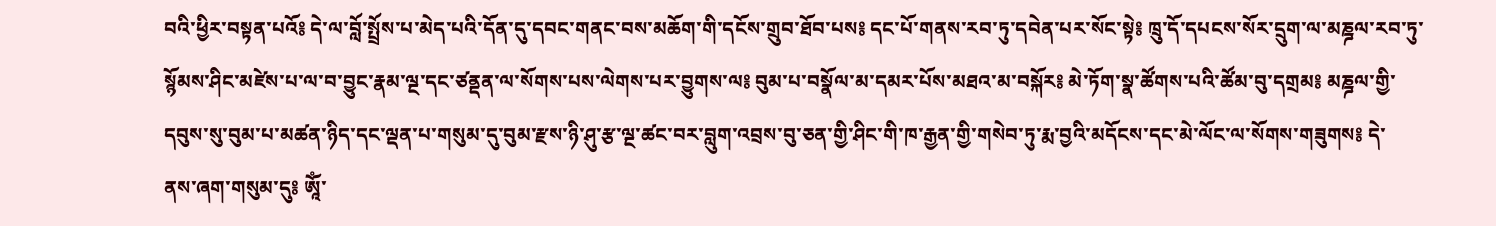བའི་ཕྱིར་བསྟན་པའོ༔ དེ་ལ་བློ་སྤྲོས་པ་མེད་པའི་དོན་དུ་དབང་གནང་བས་མཆོག་གི་དངོས་གྲུབ་ཐོབ་པས༔ དང་པོ་གནས་རབ་ཏུ་དབེན་པར་སོང་སྟེ༔ ཁྲུ་དོ་དཔངས་སོར་དྲུག་ལ་མཎྜལ་རབ་ཏུ་སྙོམས་ཤིང་མཛེས་པ་ལ་བ་བྱུང་རྣམ་ལྔ་དང་ཙནྡན་ལ་སོགས་པས་ལེགས་པར་བྱུགས་ལ༔ བུམ་པ་བསྣོལ་མ་དམར་པོས་མཐའ་མ་བསྐོར༔ མེ་ཏོག་སྣ་ཚོགས་པའི་ཚོམ་བུ་དགྲམ༔ མཎྜལ་གྱི་དབུས་སུ་བུམ་པ་མཚན་ཉིད་དང་ལྡན་པ་གསུམ་དུ་བུམ་རྫས་ཉི་ཤུ་རྩ་ལྔ་ཚང་བར་བླུག་འབྲས་བུ་ཅན་གྱི་ཤིང་གི་ཁ་རྒྱན་གྱི་གསེབ་ཏུ་རྨ་བྱའི་མདོངས་དང་མེ་ལོང་ལ་སོགས་གཟུགས༔ དེ་ནས་ཞག་གསུམ་དུ༔ ཨཱོཾ་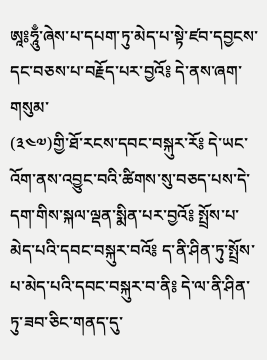ཨཱ༔ཧཱུྃ་ཞེས་པ་དཔག་ཏུ་མེད་པ་སྟེ་ཛབ་དབྱངས་དང་བཅས་པ་བརྗོད་པར་བྱའོ༔ དེ་ནས་ཞག་གསུམ་
(༣༤༧)གྱི་ཐོ་རངས་དབང་བསྐུར་རོ༔ དེ་ཡང་འོག་ནས་འབྱུང་བའི་ཚིགས་སུ་བཅད་པས་དེ་དག་གིས་སྐལ་ལྡན་སྨིན་པར་བྱའོ༔ སྤྲོས་པ་མེད་པའི་དབང་བསྐུར་བའོ༔ ད་ནི་ཤིན་ཏུ་སྤྲོས་པ་མེད་པའི་དབང་བསྐུར་བ་ནི༔ དེ་ལ་ནི་ཤིན་ཏུ་ཟབ་ཅིང་གནད་དུ་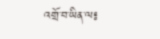འགྲོ་བ་ཡིན་ལ༔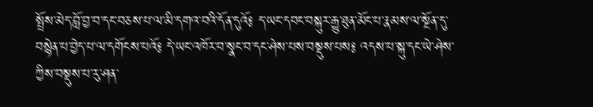སྤྲོས་མེད་བློ་བྱ་བ་དང་བཅས་པ་ལ་མི་དགའ་བའི་དོན་དུའོ༔ ད་ཡང་དབང་བསྐུར་རྒྱུ་ཐུན་མོང་པ་རྣམས་ལ་སྔོན་དུ་བསྙེན་པ་བྱེད་པ་ལ་དགོངས་པའོ༔ དེ་ཡང་འཁོར་བ་སྣང་བ་དང་ཤེས་པས་བསྡུས་པས༔ འདས་པ་སྐུ་དང་ཡེ་ཤེས་ཀྱིས་བསྡུས་པ་རུ་ཤན་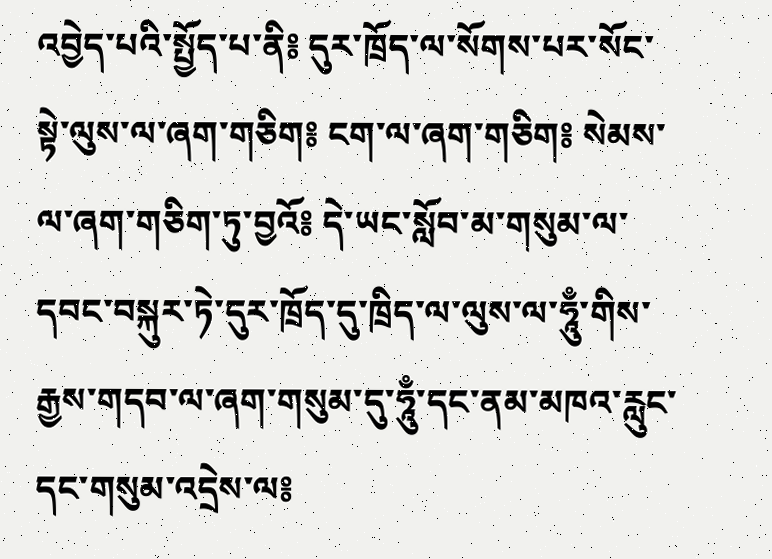འབྱེད་པའི་སྤྱོད་པ་ནི༔ དུར་ཁྲོད་ལ་སོགས་པར་སོང་སྟེ་ལུས་ལ་ཞག་གཅིག༔ ངག་ལ་ཞག་གཅིག༔ སེམས་ལ་ཞག་གཅིག་ཏུ་བྱའོ༔ དེ་ཡང་སློབ་མ་གསུམ་ལ་དབང་བསྐུར་ཏེ་དུར་ཁྲོད་དུ་ཁྲིད་ལ་ལུས་ལ་ཧཱུྃ་གིས་རྒྱས་གདབ་ལ་ཞག་གསུམ་དུ་ཧཱུྃ་དང་ནམ་མཁའ་རླུང་དང་གསུམ་འདྲེས་ལ༔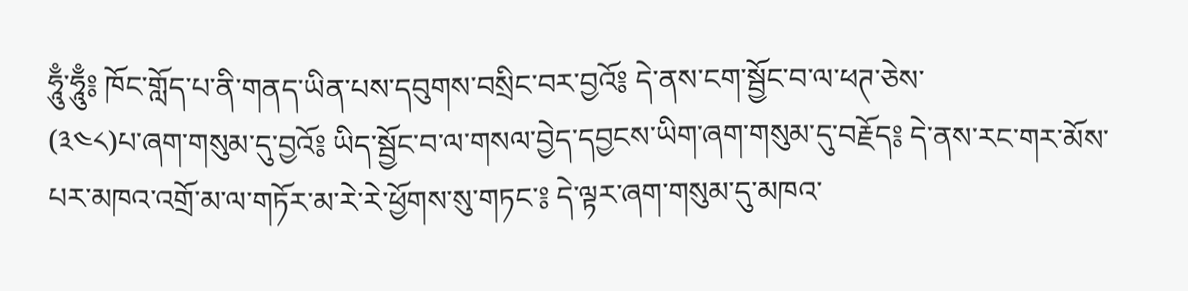ཧཱུྃ་ཧཱུྃ༔ ཁོང་གློད་པ་ནི་གནད་ཡིན་པས་དབུགས་བསྲིང་བར་བྱའོ༔ དེ་ནས་ངག་སྦྱོང་བ་ལ་ཕཊ་ཅེས་
(༣༤༨)པ་ཞག་གསུམ་དུ་བྱའོ༔ ཡིད་སྦྱོང་བ་ལ་གསལ་བྱེད་དབྱངས་ཡིག་ཞག་གསུམ་དུ་བརྗོད༔ དེ་ནས་རང་གར་མོས་པར་མཁའ་འགྲོ་མ་ལ་གཏོར་མ་རེ་རེ་ཕྱོགས་སུ་གཏང་༔ དེ་ལྟར་ཞག་གསུམ་དུ་མཁའ་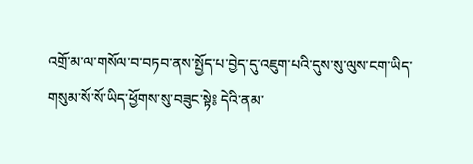འགྲོ་མ་ལ་གསོལ་བ་བཏབ་ནས་སྤྱོད་པ་བྱེད་དུ་འཇུག་པའི་དུས་སུ་ལུས་ངག་ཡིད་གསུམ་སོ་སོ་ཡིད་ཕྱོགས་སུ་བཟུང་སྟེ༔ དེའི་ནམ་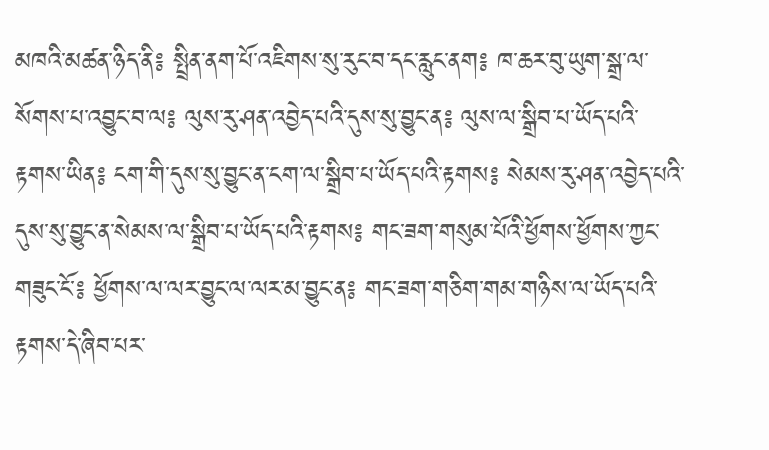མཁའི་མཚན་ཉིད་ནི༔ སྤྲིན་ནག་པོ་འཇིགས་སུ་རུང་བ་དང་རླུང་ནག༔ ཁ་ཆར་བུ་ཡུག་སྒྲ་ལ་སོགས་པ་འབྱུང་བ་ལ༔ ལུས་རུ་ཤན་འབྱེད་པའི་དུས་སུ་བྱུང་ན༔ ལུས་ལ་སྒྲིབ་པ་ཡོད་པའི་རྟགས་ཡིན༔ ངག་གི་དུས་སུ་བྱུང་ན་ངག་ལ་སྒྲིབ་པ་ཡོད་པའི་རྟགས༔ སེམས་རུ་ཤན་འབྱེད་པའི་དུས་སུ་བྱུང་ན་སེམས་ལ་སྒྲིབ་པ་ཡོད་པའི་རྟགས༔ གང་ཟག་གསུམ་པོའི་ཕྱོགས་ཕྱོགས་ཀྱང་གཟུང་ངོ་༔ ཕྱོགས་ལ་ལར་བྱུང་ལ་ལར་མ་བྱུང་ན༔ གང་ཟག་གཅིག་གམ་གཉིས་ལ་ཡོད་པའི་རྟགས་དེ་ཞིབ་པར་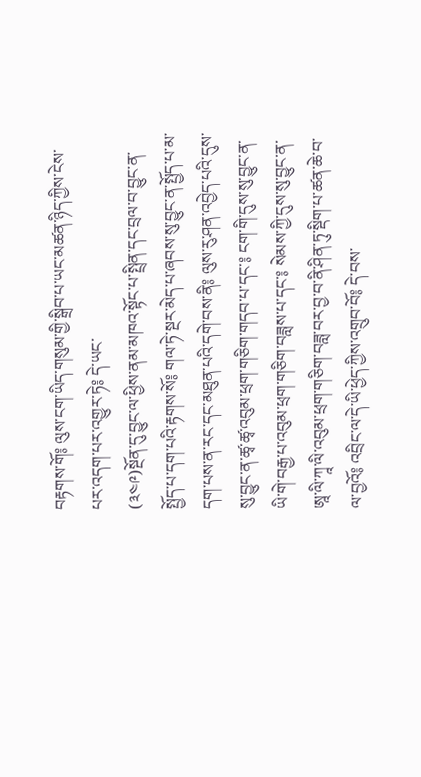བརྟགས་གོ༔ ལུས་ངག་ཡིད་གསུམ་གྱི་སྒྲིབ་པ་ཡང་མཚན་ཉིད་ཀྱིས་ངེས་པར་འདག་པར་འགྱུར་ཏེ༔ དེ་ཡང་
(༣༤༩)སྔོན་དུ་བྱུང་ལ་ཕྱིས་ནམ་མཁའ་སྟོང་པ་སྤྲིན་དང་བྲལ་བ་བྱུང་ན་སྤྱོད་པ་དག་པའི་རྟགས་སོ༔ གལ་ཏེ་སྔར་མེད་པ་ཞབས་སུ་བྱུང་ན་སྤྱོད་པ་མ་དག་པས་ན་རང་དང་མཐུན་པའི་དགེ་བས་ནི༔ ལུས་རུ་ཤན་འབྱེད་པའི་དུས་སུ་བྱུང་ན་ཚྭ་ཚྭ་འབུམ་ཕྲག་གཅིག་གདབ་པ་དང་༔ ངག་གི་དུས་སུ་བྱུང་ན་ཡི་གེ་བརྒྱ་པ་འབུམ་ཕྲག་གཅིག་བཟླས་པ་དང་༔ སེམས་ཀྱི་དུས་སུ་བྱུང་ན་ཨཱ་ལི་ཀཱ་ལི་འབུམ་ཕྲག་གཅིག་བཟླ་བར་བྱ་བ་ནི་ཤིན་ཏུ་སྡིག་པ་ཚན་ཆེ་བ་ལ་བྱའོ༔ འབྲིང་ལ་དེ་ཡི་ཕྱེད་ཀྱིས་འགྲུབ་བོ༔ དེ་བས་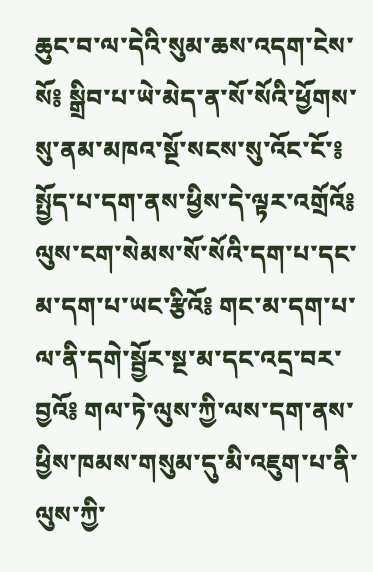ཆུང་བ་ལ་དེའི་སུམ་ཆས་འདག་ངེས་སོ༔ སྒྲིབ་པ་ཡེ་མེད་ན་སོ་སོའི་ཕྱོགས་སུ་ནམ་མཁའ་སྔོ་སངས་སུ་འོང་ངོ་༔ སྤྱོད་པ་དག་ནས་ཕྱིས་དེ་ལྟར་འགྲོའོ༔ ལུས་ངག་སེམས་སོ་སོའི་དག་པ་དང་མ་དག་པ་ཡང་རྩིའོ༔ གང་མ་དག་པ་ལ་ནི་དགེ་སྦྱོར་སྔ་མ་དང་འདྲ་བར་བྱའོ༔ གལ་ཏེ་ལུས་ཀྱི་ལས་དག་ནས་ཕྱིས་ཁམས་གསུམ་དུ་མི་འཇུག་པ་ནི་ལུས་ཀྱི་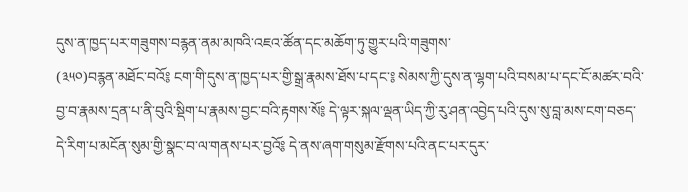དུས་ན་ཁྱད་པར་གཟུགས་བརྙན་ནམ་མཁའི་འཇའ་ཚོན་དང་མཆོག་ཏུ་གྱུར་པའི་གཟུགས་
(༣༥༠)བརྙན་མཐོང་བའོ༔ ངག་གི་དུས་ན་ཁྱད་པར་གྱི་སྒྲ་རྣམས་ཐོས་པ་དང་༔ སེམས་ཀྱི་དུས་ན་ལྷག་པའི་བསམ་པ་དང་ངོ་མཚར་བའི་བྱ་བ་རྣམས་དྲན་པ་ནི་བུའི་སྡིག་པ་རྣམས་བྱང་བའི་རྟགས་སོ༔ དེ་ལྟར་སྐལ་ལྡན་ཡིད་ཀྱི་རུ་ཤན་འབྱེད་པའི་དུས་སུ་བླ་མས་ངག་བཅད་དེ་རིག་པ་མངོན་སུམ་གྱི་སྣང་བ་ལ་གནས་པར་བྱའོ༔ དེ་ནས་ཞག་གསུམ་རྫོགས་པའི་ནང་པར་དུར་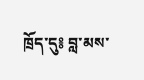ཁྲོད་དུ༔ བླ་མས་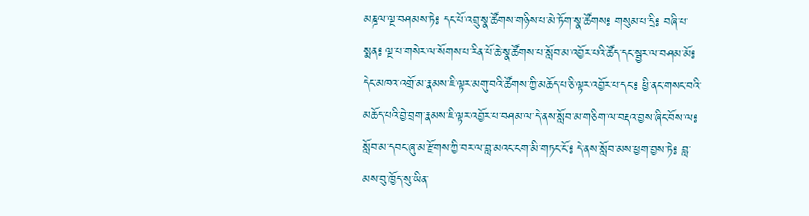མཎྜལ་ལྔ་བཤམས་ཏེ༔ དང་པོ་འབྲུ་སྣ་ཚོགས་གཉིས་པ་མེ་ཏོག་སྣ་ཚོགས༔ གསུམ་པ་དྲི༔ བཞི་པ་སྨན༔ ལྔ་པ་གསེར་ལ་སོགས་པ་རིན་པོ་ཆེ་སྣ་ཚོགས་པ་སློབ་མ་འབྱོར་པའི་ཚོད་དང་སྦྱར་ལ་བཤམ་མོ༔ དེང་མཁའ་འགྲོ་མ་རྣམས་ཇི་ལྟར་མགུ་བའི་ཚོགས་ཀྱི་མཆོད་པ་ཅི་ལྟར་འབྱོར་པ་དང་༔ ཕྱི་ནང་གསང་བའི་མཆོད་པའི་བྱེ་བྲག་རྣམས་ཇི་ལྟར་འབྱོར་པ་བཤམ་ལ་དེ་ནས་སློབ་མ་གཅིག་ལ་བརྡའ་བྱས་ཞིང་བོས་ལ༔ སློབ་མ་དབང་ཞུ་མ་རྫོགས་ཀྱི་བར་ལ་བླ་མའང་ངག་མི་གཏང་ངོ་༔ དེ་ནས་སློབ་མས་ཕྱག་བྱས་ཏེ༔ བླ་མས་བུ་ཁྱོད་སུ་ཡིན་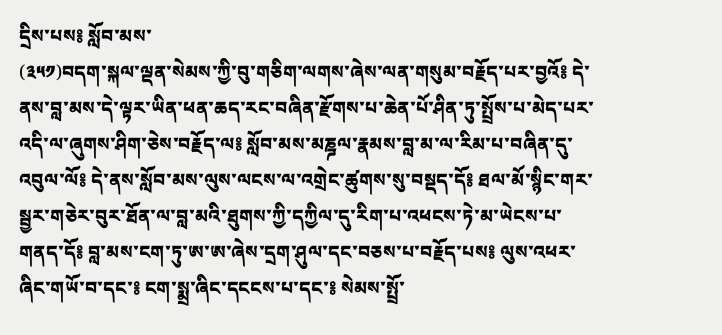དྲིས་པས༔ སློབ་མས་
(༣༥༡)བདག་སྐལ་ལྡན་སེམས་ཀྱི་བུ་གཅིག་ལགས་ཞེས་ལན་གསུམ་བརྗོད་པར་བྱའོ༔ དེ་ནས་བླ་མས་དེ་ལྟར་ཡིན་ཕན་ཆད་རང་བཞིན་རྫོགས་པ་ཆེན་པོ་ཤིན་ཏུ་སྤྲོས་པ་མེད་པར་འདི་ལ་ཞུགས་ཤིག་ཅེས་བརྗོད་ལ༔ སློབ་མས་མཎྜལ་རྣམས་བླ་མ་ལ་རིམ་པ་བཞིན་དུ་འབུལ་ལོ༔ དེ་ནས་སློབ་མས་ལུས་ལངས་ལ་འགྲེང་ཚུགས་སུ་བསྡད་དོ༔ ཐལ་མོ་སྙིང་གར་སྦྱར་གཅེར་བུར་ཐོན་ལ་བླ་མའི་ཐུགས་ཀྱི་དཀྱིལ་དུ་རིག་པ་འཕངས་ཏེ་མ་ཡེངས་པ་གནད་དོ༔ བླ་མས་ངག་ཏུ་ཨ་ཨ་ཞེས་དྲག་ཤུལ་དང་བཅས་པ་བརྗོད་པས༔ ལུས་འཕར་ཞིང་གཡོ་བ་དང་༔ ངག་སྨྲ་ཞིང་དངངས་པ་དང་༔ སེམས་སྤྲོ་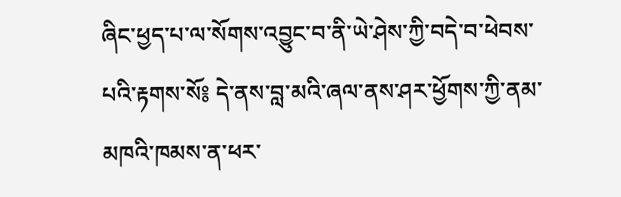ཞིང་ཕྱད་པ་ལ་སོགས་འབྱུང་བ་ནི་ཡེ་ཤེས་ཀྱི་བདེ་བ་ཕེབས་པའི་རྟགས་སོ༔ དེ་ནས་བླ་མའི་ཞལ་ནས་ཤར་ཕྱོགས་ཀྱི་ནམ་མཁའི་ཁམས་ན་ཕར་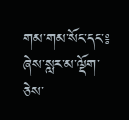གམ་གམ་སོང་དང་༔ ཞེས་སླར་མ་ལྡོག་ཅེས་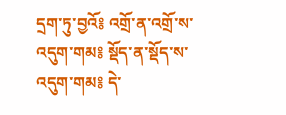དྲག་ཏུ་བྱའོ༔ འགྲོ་ན་འགྲོ་ས་འདུག་གམ༔ སྡོད་ན་སྡོད་ས་འདུག་གམ༔ དེ་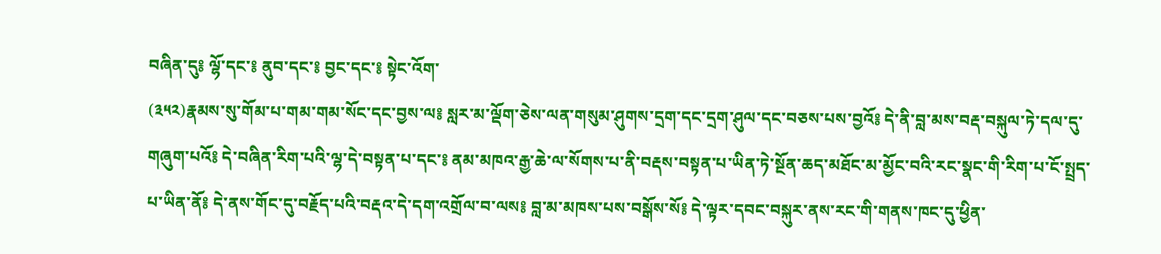བཞིན་དུ༔ ལྷོ་དང་༔ ནུབ་དང་༔ བྱང་དང་༔ སྟེང་འོག་
(༣༥༢)རྣམས་སུ་གོམ་པ་གམ་གམ་སོང་དང་བྱས་ལ༔ སླར་མ་ལྡོག་ཅེས་ལན་གསུམ་ཤུགས་དྲག་དང་དྲག་ཤུལ་དང་བཅས་པས་བྱའོ༔ དེ་ནི་བླ་མས་བརྡ་བསྐུལ་ཏེ་དལ་དུ་གཞུག་པའོ༔ དེ་བཞིན་རིག་པའི་ལྷ་དེ་བསྟན་པ་དང་༔ ནམ་མཁའ་རྒྱ་ཆེ་ལ་སོགས་པ་ནི་བརྡས་བསྟན་པ་ཡིན་ཏེ་སྔོན་ཆད་མཐོང་མ་མྱོང་བའི་རང་སྣང་གི་རིག་པ་ངོ་སྤྲད་པ་ཡིན་ནོ༔ དེ་ནས་གོང་དུ་བརྗོད་པའི་བརྡའ་དེ་དག་འགྲོལ་བ་ལས༔ བླ་མ་མཁས་པས་བསྒོས་སོ༔ དེ་ལྟར་དབང་བསྐུར་ནས་རང་གི་གནས་ཁང་དུ་ཕྱིན་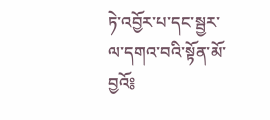ཏེ་འབྱོར་པ་དང་སྦྱར་ལ་དགའ་བའི་སྟོན་མོ་བྱའོ༔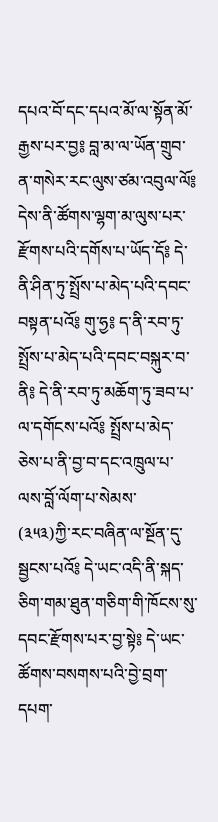དཔའ་བོ་དང་དཔའ་མོ་ལ་སྟོན་མོ་རྒྱས་པར་བྱ༔ བླ་མ་ལ་ཡོན་གྲུབ་ན་གསེར་རང་ལུས་ཙམ་འབུལ་ལོ༔ དེས་ནི་ཚོགས་ལྷག་མ་ལུས་པར་རྫོགས་པའི་དགོས་པ་ཡོད་དོ༔ དེ་ནི་ཤིན་ཏུ་སྤྲོས་པ་མེད་པའི་དབང་བསྟན་པའོ༔ གུ་ཧྱ༔ ད་ནི་རབ་ཏུ་སྤྲོས་པ་མེད་པའི་དབང་བསྐུར་བ་ནི༔ དེ་ནི་རབ་ཏུ་མཆོག་ཏུ་ཟབ་པ་ལ་དགོངས་པའོ༔ སྤྲོས་པ་མེད་ཅེས་པ་ནི་བྱ་བ་དང་འཁྲུལ་པ་ལས་བློ་ལོག་པ་སེམས་
(༣༥༣)ཀྱི་རང་བཞིན་ལ་སྔོན་དུ་སྦྱངས་པའོ༔ དེ་ཡང་འདི་ནི་སྐད་ཅིག་གམ་ཐུན་གཅིག་གི་ཁོངས་སུ་དབང་རྫོགས་པར་བྱ་སྟེ༔ དེ་ཡང་ཚོགས་བསགས་པའི་བྱེ་བྲག་དཔག་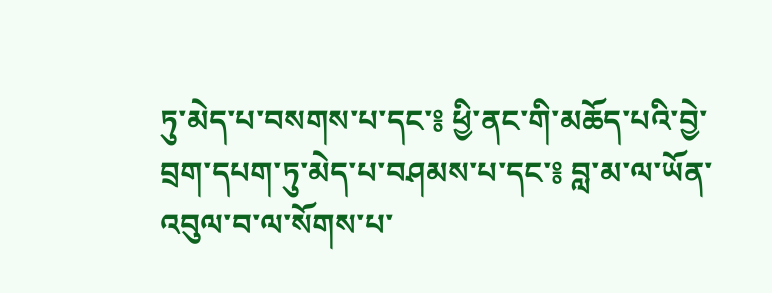ཏུ་མེད་པ་བསགས་པ་དང་༔ ཕྱི་ནང་གི་མཆོད་པའི་བྱེ་བྲག་དཔག་ཏུ་མེད་པ་བཤམས་པ་དང་༔ བླ་མ་ལ་ཡོན་འབུལ་བ་ལ་སོགས་པ་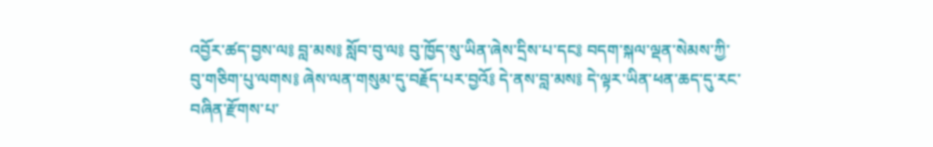འབྱོར་ཚད་བྱས་ལ༔ བླ་མས༔ སློབ་བུ་ལ༔ བུ་ཁྱོད་སུ་ཡིན་ཞེས་དྲིས་པ་དང༔ བདག་སྐལ་ལྡན་སེམས་ཀྱི་བུ་གཅིག་པུ་ལགས༔ ཞེས་ལན་གསུམ་དུ་བརྗོད་པར་བྱའོ༔ དེ་ནས་བླ་མས༔ དེ་ལྟར་ཡིན་ཕན་ཆད་དུ་རང་བཞིན་རྫོགས་པ་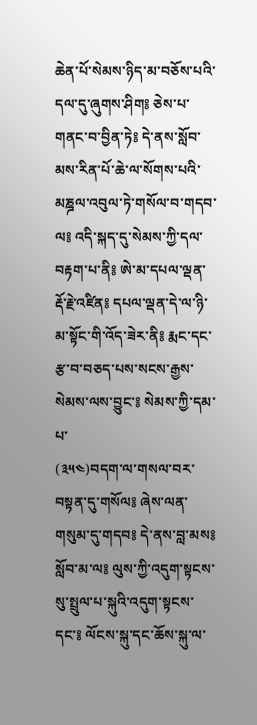ཆེན་པོ་སེམས་ཉིད་མ་བཅོས་པའི་དལ་དུ་ཞུགས་ཤིག༔ ཅེས་པ་གནང་བ་བྱིན་ཏེ༔ དེ་ནས་སློབ་མས་རིན་པོ་ཆེ་ལ་སོགས་པའི་མཎྜལ་འབུལ་ཏེ་གསོལ་བ་གདབ་ལ༔ འདི་སྐད་དུ་སེམས་ཀྱི་དལ་བརྟག་པ་ནི༔ ཨེ་མ་དཔལ་ལྡན་རྡོ་རྗེ་འཛིན༔ དཔལ་ལྡན་དེ་ལ་ཉི་མ་སྟོང་གི་འོད་ཟེར་ནི༔ རྨང་དང་རྩ་བ་བཅད་པས་སངས་རྒྱས་སེམས་ལས་བྱུང་༔ སེམས་ཀྱི་དམ་པ་
(༣༥༤)བདག་ལ་གསལ་བར་བསྟན་དུ་གསོལ༔ ཞེས་ལན་གསུམ་དུ་གདབ༔ དེ་ནས་བླ་མས༔ སློབ་མ་ལ༔ ལུས་ཀྱི་འདུག་སྟངས་སུ་སྤྲུལ་པ་སྐུའི་འདུག་སྟངས་དང་༔ ལོངས་སྐུ་དང་ཆོས་སྐུ་ལ་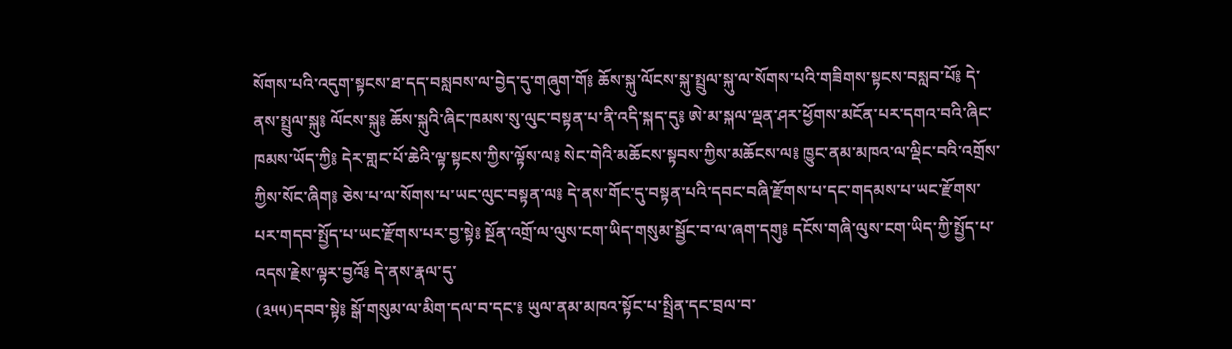སོགས་པའི་འདུག་སྟངས་ཐ་དད་བསླབས་ལ་བྱེད་དུ་གཞུག་གོ༔ ཆོས་སྐུ་ལོངས་སྐུ་སྤྲུལ་སྐུ་ལ་སོགས་པའི་གཟིགས་སྟངས་བསླབ་པོ༔ དེ་ནས་སྤྲུལ་སྐུ༔ ལོངས་སྐུ༔ ཆོས་སྐུའི་ཞིང་ཁམས་སུ་ལུང་བསྟན་པ་ནི་འདི་སྐད་དུ༔ ཨེ་མ་སྐལ་ལྡན་ཤར་ཕྱོགས་མངོན་པར་དགའ་བའི་ཞིང་ཁམས་ཡོད་ཀྱི༔ དེར་གླང་པོ་ཆེའི་ལྟ་སྟངས་ཀྱིས་ལྟོས་ལ༔ སེང་གེའི་མཆོངས་སྟབས་ཀྱིས་མཆོངས་ལ༔ ཁྱུང་ནམ་མཁའ་ལ་ལྡིང་བའི་འགྲོས་ཀྱིས་སོང་ཞིག༔ ཅེས་པ་ལ་སོགས་པ་ཡང་ལུང་བསྟན་ལ༔ དེ་ནས་གོང་དུ་བསྟན་པའི་དབང་བཞི་རྫོགས་པ་དང་གདམས་པ་ཡང་རྫོགས་པར་གདབ་སྤྱོད་པ་ཡང་རྫོགས་པར་བྱ་སྟེ༔ སྔོན་འགྲོ་ལ་ལུས་ངག་ཡིད་གསུམ་སྦྱོང་བ་ལ་ཞག་དགུ༔ དངོས་གཞི་ལུས་ངག་ཡིད་ཀྱི་སྤྱོད་པ་འདས་རྗེས་ལྟར་བྱའོ༔ དེ་ནས་རྣལ་དུ་
(༣༥༥)དབབ་སྟེ༔ སྒོ་གསུམ་ལ་མིག་དལ་བ་དང་༔ ཡུལ་ནམ་མཁའ་སྟོང་པ་སྤྲིན་དང་བྲལ་བ་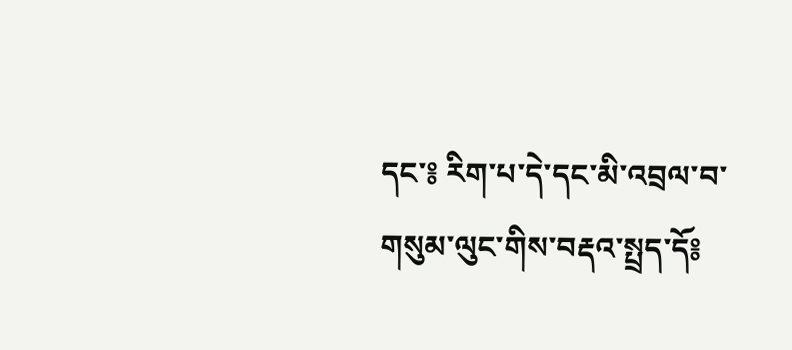དང་༔ རིག་པ་དེ་དང་མི་འབྲལ་བ་གསུམ་ལུང་གིས་བརྡའ་སྤྲད་དོ༔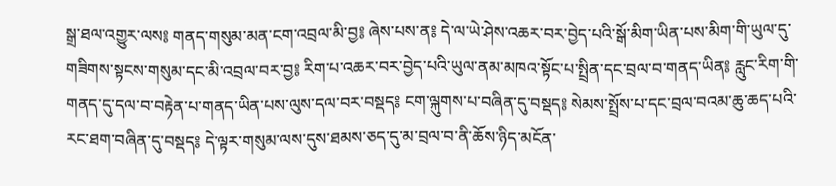སྒྲ་ཐལ་འགྱུར་ལས༔ གནད་གསུམ་མན་ངག་འབྲལ་མི་བྱ༔ ཞེས་པས་ན༔ དེ་ལ་ཡེ་ཤེས་འཆར་བར་བྱེད་པའི་སྒོ་མིག་ཡིན་པས་མིག་གི་ཡུལ་དུ་གཟིགས་སྟངས་གསུམ་དང་མི་འབྲལ་བར་བྱ༔ རིག་པ་འཆར་བར་བྱེད་པའི་ཡུལ་ནམ་མཁའ་སྟོང་པ་སྤྲིན་དང་བྲལ་བ་གནད་ཡིན༔ རླུང་རིག་གི་གནད་དུ་དལ་བ་བརྟེན་པ་གནད་ཡིན་པས་ལུས་དལ་བར་བསྡད༔ ངག་ལྐུགས་པ་བཞིན་དུ་བསྡད༔ སེམས་སྤྲོས་པ་དང་བྲལ་བའམ་ཆུ་ཆད་པའི་རང་ཐག་བཞིན་དུ་བསྡད༔ དེ་ལྟར་གསུམ་ལས་དུས་ཐམས་ཅད་དུ་མ་བྲལ་བ་ནི་ཆོས་ཉིད་མངོན་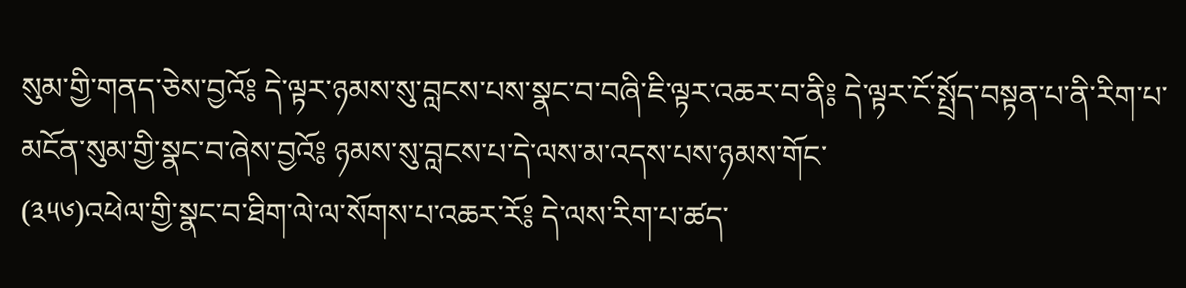སུམ་གྱི་གནད་ཅེས་བྱའོ༔ དེ་ལྟར་ཉམས་སུ་བླངས་པས་སྣང་བ་བཞི་ཇི་ལྟར་འཆར་བ་ནི༔ དེ་ལྟར་ངོ་སྤྲོད་བསྟན་པ་ནི་རིག་པ་མངོན་སུམ་གྱི་སྣང་བ་ཞེས་བྱའོ༔ ཉམས་སུ་བླངས་པ་དེ་ལས་མ་འདས་པས་ཉམས་གོང་
(༣༥༦)འཕེལ་གྱི་སྣང་བ་ཐིག་ལེ་ལ་སོགས་པ་འཆར་རོ༔ དེ་ལས་རིག་པ་ཚད་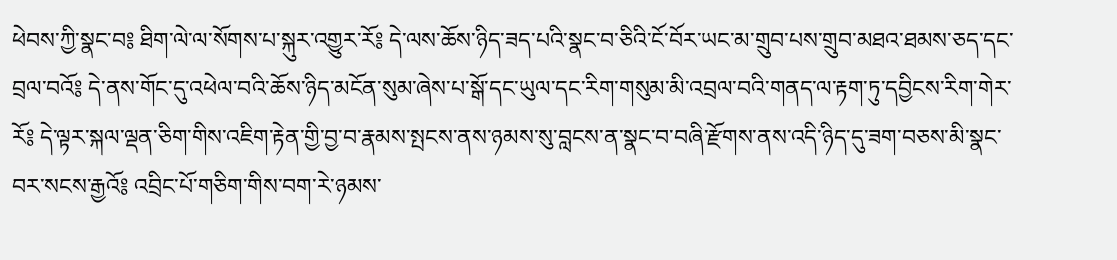ཕེབས་ཀྱི་སྣང་བ༔ ཐིག་ལེ་ལ་སོགས་པ་སྐུར་འགྱུར་རོ༔ དེ་ལས་ཆོས་ཉིད་ཟད་པའི་སྣང་བ་ཅིའི་ངོ་བོར་ཡང་མ་གྲུབ་པས་གྲུབ་མཐའ་ཐམས་ཅད་དང་བྲལ་བའོ༔ དེ་ནས་གོང་དུ་འཕེལ་བའི་ཆོས་ཉིད་མངོན་སུམ་ཞེས་པ་སྒོ་དང་ཡུལ་དང་རིག་གསུམ་མི་འབྲལ་བའི་གནད་ལ་རྟག་ཏུ་དབྱིངས་རིག་གེར་རོ༔ དེ་ལྟར་སྐལ་ལྡན་ཅིག་གིས་འཇིག་རྟེན་གྱི་བྱ་བ་རྣམས་སྤངས་ནས་ཉམས་སུ་བླངས་ན་སྣང་བ་བཞི་རྫོགས་ནས་འདི་ཉིད་དུ་ཟག་བཅས་མི་སྣང་བར་སངས་རྒྱའོ༔ འབྲིང་པོ་གཅིག་གིས་བག་རེ་ཉམས་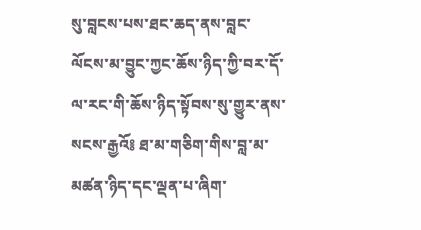སུ་བླངས་པས་ཐང་ཆད་ནས་བླང་ལོངས་མ་བྱུང་ཀྱང་ཆོས་ཉིད་ཀྱི་བར་དོ་ལ་རང་གི་ཆོས་ཉིད་སྟོབས་སུ་གྱུར་ནས་སངས་རྒྱའོ༔ ཐ་མ་གཅིག་གིས་བླ་མ་མཚན་ཉིད་དང་ལྡན་པ་ཞིག་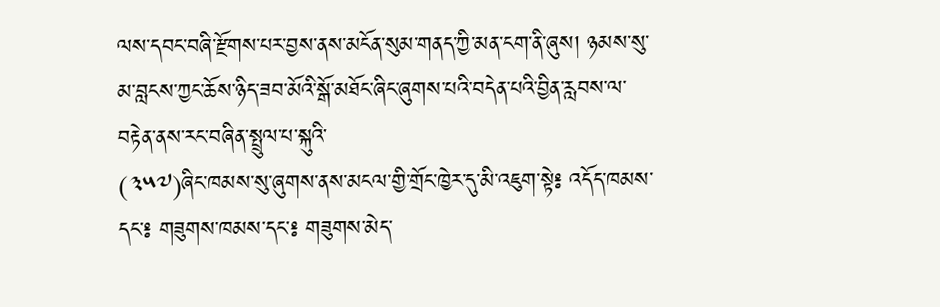ལས་དབང་བཞི་རྫོགས་པར་བྱས་ནས་མངོན་སུམ་གནད་ཀྱི་མན་ངག་ནི་ཞུས། ཉམས་སུ་མ་བླངས་ཀྱང་ཆོས་ཉིད་ཟབ་མོའི་སྒོ་མཐོང་ཞིང་ཞུགས་པའི་བདེན་པའི་བྱིན་རླབས་ལ་བརྟེན་ནས་རང་བཞིན་སྤྲུལ་པ་སྐུའི་
(༣༥༧)ཞིང་ཁམས་སུ་ཞུགས་ནས་མངལ་གྱི་གྲོང་ཁྱེར་དུ་མི་འཇུག་སྟེ༔ འདོད་ཁམས་དང་༔ གཟུགས་ཁམས་དང་༔ གཟུགས་མེད་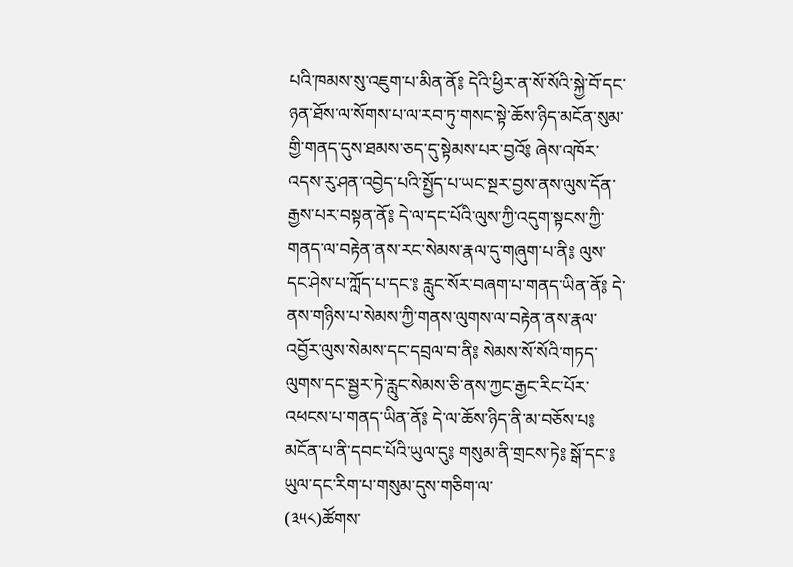པའི་ཁམས་སུ་འཇུག་པ་མིན་ནོ༔ དེའི་ཕྱིར་ན་སོ་སོའི་སྐྱེ་བོ་དང་ཉན་ཐོས་ལ་སོགས་པ་ལ་རབ་ཏུ་གསང་སྟེ་ཆོས་ཉིད་མངོན་སུམ་གྱི་གནད་དུས་ཐམས་ཅད་དུ་སྟེམས་པར་བྱའོ༔ ཞེས་འཁོར་འདས་རུ་ཤན་འབྱེད་པའི་སྤྱོད་པ་ཡང་སྔར་བྱས་ནས་ལུས་དོན་རྒྱས་པར་བསྟན་ནོ༔ དེ་ལ་དང་པོའི་ལུས་ཀྱི་འདུག་སྟངས་ཀྱི་གནད་ལ་བརྟེན་ནས་རང་སེམས་རྣལ་དུ་གཞུག་པ་ནི༔ ལུས་དང་ཤེས་པ་ཀློད་པ་དང་༔ རླུང་སོར་བཞག་པ་གནད་ཡིན་ནོ༔ དེ་ནས་གཉིས་པ་སེམས་ཀྱི་གནས་ལུགས་ལ་བརྟེན་ནས་རྣལ་འབྱོར་ལུས་སེམས་དང་དབྲལ་བ་ནི༔ སེམས་སོ་སོའི་གཏད་ལུགས་དང་སྦྱར་ཏེ་རླུང་སེམས་ཅི་ནས་ཀྱང་རྒྱང་རིང་པོར་འཕངས་པ་གནད་ཡིན་ནོ༔ དེ་ལ་ཆོས་ཉིད་ནི་མ་བཅོས་པ༔ མངོན་པ་ནི་དབང་པོའི་ཡུལ་དུ༔ གསུམ་ནི་གྲངས་ཏེ༔ སྒོ་དང་༔ ཡུལ་དང་རིག་པ་གསུམ་དུས་གཅིག་ལ་
(༣༥༨)ཚོགས་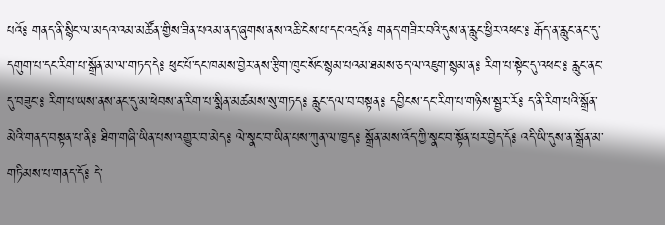པའོ༔ གནད་ནི་སྙིང་ལ་མདའ་འམ་མཚོན་གྱིས་ཟིན་པའམ་ནད་ཞུགས་ནས་འཆི་ངེས་པ་དང་འདྲའོ༔ གནད་གཟིར་བའི་དུས་ན་རླུང་ཕྱིར་འཕང་༔ རྒོད་ན་རླུང་ནང་དུ་དགུག་པ་དང་རིག་པ་སྒྲོན་མ་ལ་གཏད་དེ༔ ཕུང་པོ་དང་ཁམས་བྱེར་ནས་རྩིག་ཁུང་སོང་སྙམ་པའམ་ཐམས་ཅད་ལ་འཇུག་སྙམ་ན༔ རིག་པ་སྟེང་དུ་འཕང་༔ རླུང་ནང་དུ་བཟུང་༔ རིག་པ་ཡས་ནས་ནང་དུ་མ་ཕེབས་ན་རིག་པ་སྨིན་མཚམས་སུ་གཏད༔ རླུང་དལ་བ་བསྟན༔ དབྱིངས་དང་རིག་པ་གཉིས་སྦྱར་རོ༔ ད་ནི་རིག་པའི་སྒྲོན་མེའི་གནད་བསྟན་པ་ནི༔ ཐིག་གཞི་ཡིན་པས་འགྱུར་བ་མེད༔ ལེ་སྣང་བ་ཡིན་པས་ཀུན་ལ་ཁྱད༔ སྒྲོན་མས་འོད་ཀྱི་སྣང་བ་སྟོན་པར་བྱེད་དོ༔ འདི་ཡི་དུས་ན་སྒྲོན་མ་གཏིམས་པ་གནད་དོ༔ དེ་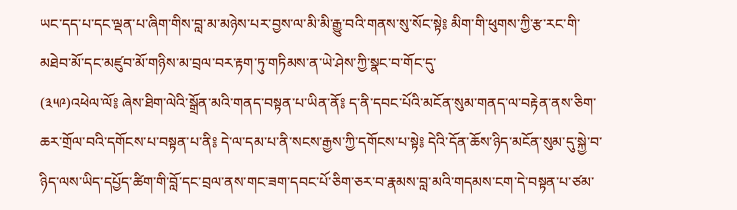ཡང་དད་པ་དང་ལྡན་པ་ཞིག་གིས་བླ་མ་མཉེས་པར་བྱས་ལ་མི་མི་རྒྱུ་བའི་གནས་སུ་སོང་སྟེ༔ མིག་གི་ཕུགས་ཀྱི་རྩ་རང་གི་མཐེབ་མོ་དང་མཛུབ་མོ་གཉིས་མ་བྲལ་བར་རྟག་ཏུ་གཏིམས་ན་ཡེ་ཤེས་ཀྱི་སྣང་བ་གོང་དུ་
(༣༥༩)འཕེལ་ལོ༔ ཞེས་ཐིག་ལེའི་སྒྲོན་མའི་གནད་བསྟན་པ་ཡིན་ནོ༔ ད་ནི་དབང་པོའི་མངོན་སུམ་གནད་ལ་བརྟེན་ནས་ཅིག་ཆར་གྲོལ་བའི་དགོངས་པ་བསྟན་པ་ནི༔ དེ་ལ་དམ་པ་ནི་སངས་རྒྱས་ཀྱི་དགོངས་པ་སྟེ༔ དེའི་དོན་ཆོས་ཉིད་མངོན་སུམ་དུ་སྐྱེ་བ་ཉིད་ལས་ཡིད་དཔྱོད་ཚིག་གི་བློ་དང་བྲལ་ནས་གང་ཟག་དབང་པོ་ཅིག་ཅར་བ་རྣམས་བླ་མའི་གདམས་ངག་དེ་བསྟན་པ་ཙམ་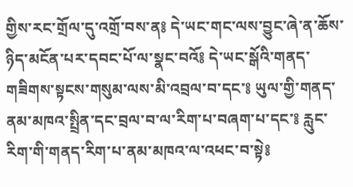གྱིས་རང་གྲོལ་དུ་འགྲོ་བས་ན༔ དེ་ཡང་གང་ལས་བྱུང་ཞེ་ན་ཆོས་ཉིད་མངོན་པར་དབང་པོ་ལ་སྣང་བའོ༔ དེ་ཡང་སྒོའི་གནད་གཟིགས་སྟངས་གསུམ་ལས་མི་འབྲལ་བ་དང་༔ ཡུལ་གྱི་གནད་ནམ་མཁའ་སྤྲིན་དང་བྲལ་བ་ལ་རིག་པ་བཞག་པ་དང་༔ རླུང་རིག་གི་གནད་རིག་པ་ནམ་མཁའ་ལ་འཕང་བ་སྟེ༔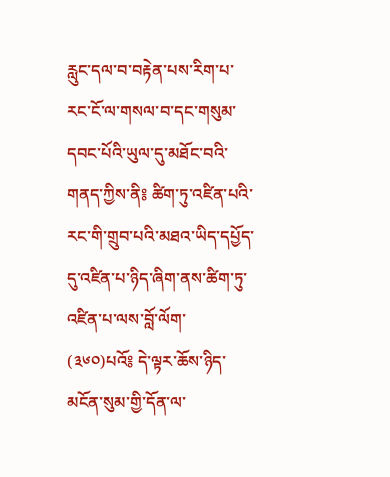རླུང་དལ་བ་བརྟེན་པས་རིག་པ་རང་ངོ་ལ་གསལ་བ་དང་གསུམ་དབང་པོའི་ཡུལ་དུ་མཐོང་བའི་གནད་ཀྱིས་ནི༔ ཚིག་ཏུ་འཛིན་པའི་རང་གི་གྲུབ་པའི་མཐའ་ཡིད་དཔྱོད་དུ་འཛིན་པ་ཉིད་ཞིག་ནས་ཚིག་ཏུ་འཛིན་པ་ལས་བློ་ལོག་
(༣༦༠)པའོ༔ དེ་ལྟར་ཆོས་ཉིད་མངོན་སུམ་གྱི་དོན་ལ་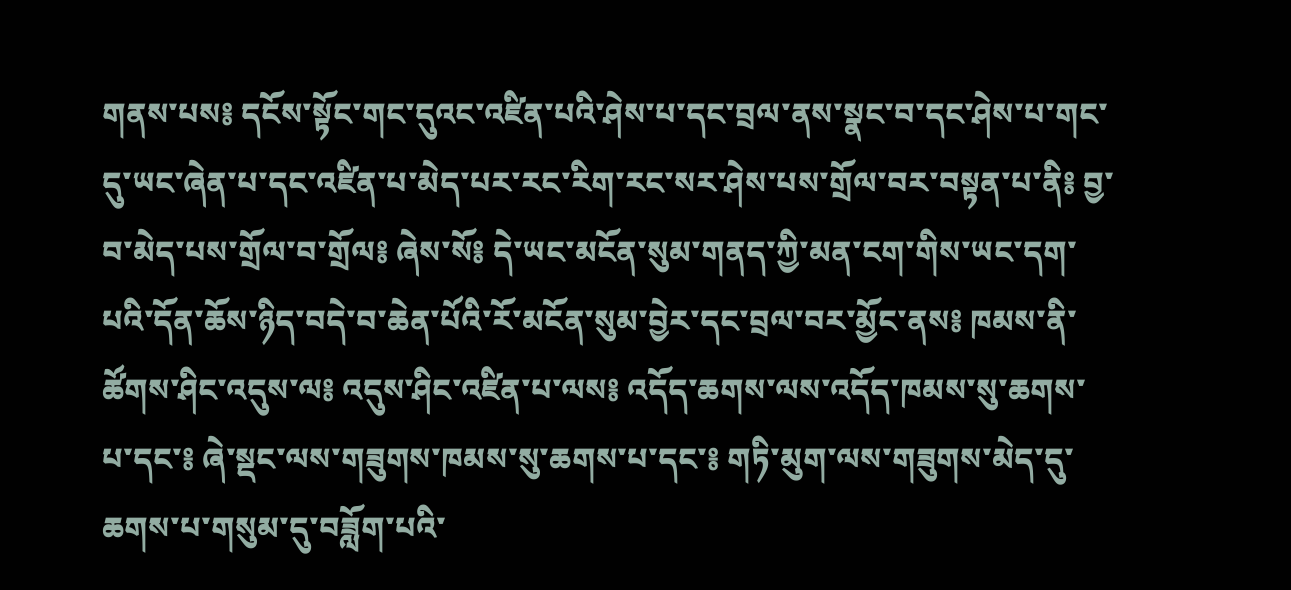གནས་པས༔ དངོས་སྟོང་གང་དུའང་འཛིན་པའི་ཤེས་པ་དང་བྲལ་ནས་སྣང་བ་དང་ཤེས་པ་གང་དུ་ཡང་ཞེན་པ་དང་འཛིན་པ་མེད་པར་རང་རིག་རང་སར་ཤེས་པས་གྲོལ་བར་བསྟན་པ་ནི༔ བྱ་བ་མེད་པས་གྲོལ་བ་གྲོལ༔ ཞེས་སོ༔ དེ་ཡང་མངོན་སུམ་གནད་ཀྱི་མན་ངག་གིས་ཡང་དག་པའི་དོན་ཆོས་ཉིད་བདེ་བ་ཆེན་པོའི་རོ་མངོན་སུམ་བྱེར་དང་བྲལ་བར་མྱོང་ནས༔ ཁམས་ནི་ཚོགས་ཤིང་འདུས་ལ༔ འདུས་ཤིང་འཛིན་པ་ལས༔ འདོད་ཆགས་ལས་འདོད་ཁམས་སུ་ཆགས་པ་དང་༔ ཞེ་སྡང་ལས་གཟུགས་ཁམས་སུ་ཆགས་པ་དང་༔ གཏི་མུག་ལས་གཟུགས་མེད་དུ་ཆགས་པ་གསུམ་དུ་བཟློག་པའི་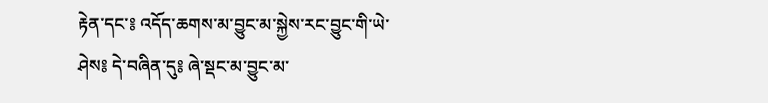རྟེན་དང་༔ འདོད་ཆགས་མ་བྱུང་མ་སྐྱེས་རང་བྱུང་གི་ཡེ་ཤེས༔ དེ་བཞིན་དུ༔ ཞེ་སྡང་མ་བྱུང་མ་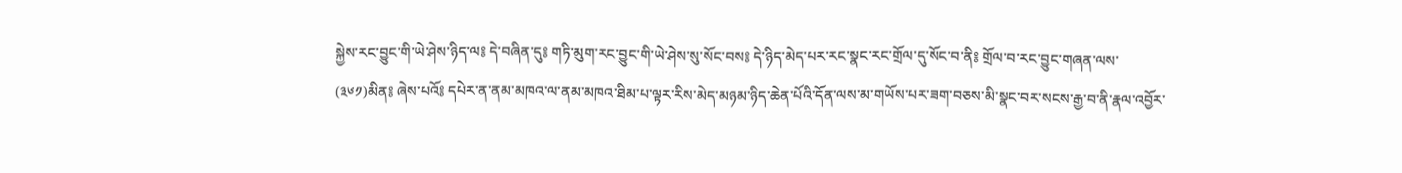སྐྱེས་རང་བྱུང་གི་ཡེ་ཤེས་ཉིད་ལ༔ དེ་བཞིན་དུ༔ གཏི་མུག་རང་བྱུང་གི་ཡེ་ཤེས་སུ་སོང་བས༔ དེ་ཉིད་མེད་པར་རང་སྣང་རང་གྲོལ་དུ་སོང་བ་ནི༔ གྲོལ་བ་རང་བྱུང་གཞན་ལས་
(༣༦༡)མིན༔ ཞེས་པའོ༔ དཔེར་ན་ནམ་མཁའ་ལ་ནམ་མཁའ་ཐིམ་པ་ལྟར་རིས་མེད་མཉམ་ཉིད་ཆེན་པོའི་དོན་ལས་མ་གཡོས་པར་ཟག་བཅས་མི་སྣང་བར་སངས་རྒྱ་བ་ནི་རྣལ་འབྱོར་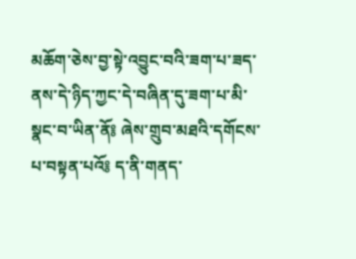མཆོག་ཅེས་བྱ་སྟེ་འབྱུང་བའི་ཟག་པ་ཟད་ནས་དེ་ཉིད་ཀྱང་དེ་བཞིན་དུ་ཟག་པ་མི་སྣང་བ་ཡིན་ནོ༔ ཞེས་གྲུབ་མཐའི་དགོངས་པ་བསྟན་པའོ༔ ད་ནི་གནད་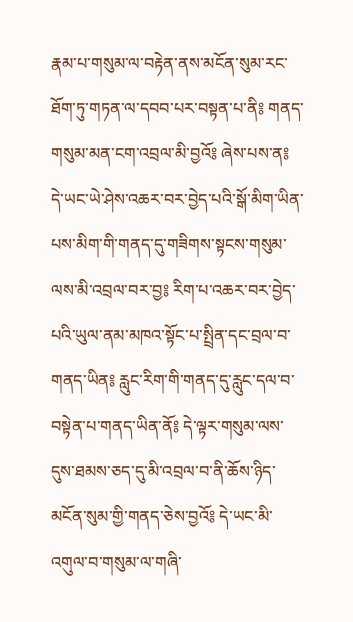རྣམ་པ་གསུམ་ལ་བརྟེན་ནས་མངོན་སུམ་རང་ཐོག་ཏུ་གཏན་ལ་དབབ་པར་བསྟན་པ་ནི༔ གནད་གསུམ་མན་ངག་འབྲལ་མི་བྱའོ༔ ཞེས་པས་ན༔ དེ་ཡང་ཡེ་ཤེས་འཆར་བར་བྱེད་པའི་སྒོ་མིག་ཡིན་པས་མིག་གི་གནད་དུ་གཟིགས་སྟངས་གསུམ་ལས་མི་འབྲལ་བར་བྱ༔ རིག་པ་འཆར་བར་བྱེད་པའི་ཡུལ་ནམ་མཁའ་སྟོང་པ་སྤྲིན་དང་བྲལ་བ་གནད་ཡིན༔ རླུང་རིག་གི་གནད་དུ་རླུང་དལ་བ་བསྟེན་པ་གནད་ཡིན་ནོ༔ དེ་ལྟར་གསུམ་ལས་དུས་ཐམས་ཅད་དུ་མི་འབྲལ་བ་ནི་ཆོས་ཉིད་མངོན་སུམ་གྱི་གནད་ཅེས་བྱའོ༔ དེ་ཡང་མི་འགུལ་བ་གསུམ་ལ་གཞི་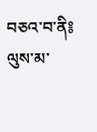བཅའ་བ་ནི༔ ལུས་མ་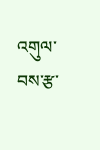འགུལ་བས་རྩ་